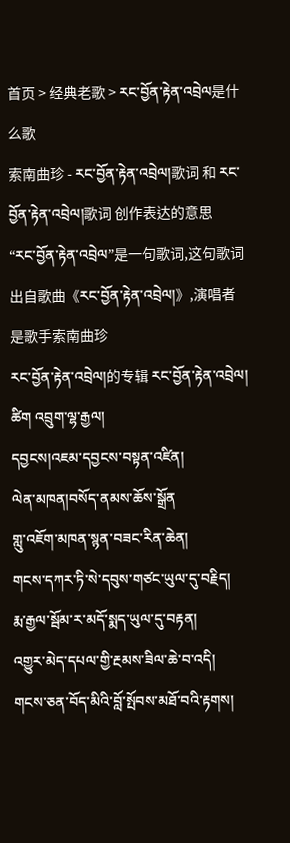首页 > 经典老歌 > རང་བྱོན་རྟེན་འབྲེལ是什么歌
索南曲珍 - རང་བྱོན་རྟེན་འབྲེལ།歌词 和 རང་བྱོན་རྟེན་འབྲེལ།歌词 创作表达的意思
“རང་བྱོན་རྟེན་འབྲེལ”是一句歌词,这句歌词出自歌曲《རང་བྱོན་རྟེན་འབྲེལ།》,演唱者是歌手索南曲珍
རང་བྱོན་རྟེན་འབྲེལ།的专辑 རང་བྱོན་རྟེན་འབྲེལ།
ཚིག འབྲུག་ལྷ་རྒྱལ།
དབྱངས།འཇམ་དབྱངས་བསྟན་འཛིན།
ལེན་མཁན།བསོད་ནམས་ཆོས་སྒྲོན
གླུ་འཇོག་མཁན་སྙན་བཟང་རིན་ཆེན།
གངས་དཀར་ཏི་སེ་དབུས་གཙང་ཡུལ་དུ་བརྗིད།
རྨ་རྒྱལ་སྦོམ་ར་མདོ་སྨད་ཡུལ་དུ་བརྟན།
འགྱུར་མེད་དཔལ་གྱི་རྔམས་ཟིལ་ཆེ་བ་འདི།
གངས་ཅན་བོད་མིའི་བློ་སྤོབས་མཐོ་བའི་རྟགས།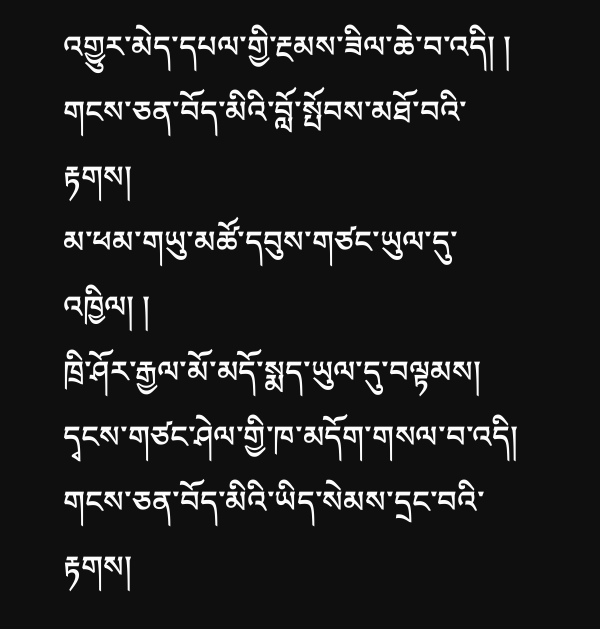འགྱུར་མེད་དཔལ་གྱི་རྔམས་ཟིལ་ཆེ་བ་འདི། །
གངས་ཅན་བོད་མིའི་བློ་སྤོབས་མཐོ་བའི་རྟགས།
མ་ཕམ་གཡུ་མཚོ་དབུས་གཙང་ཡུལ་དུ་འཁྱིལ། །
ཁྲི་ཤོར་རྒྱལ་མོ་མདོ་སྨད་ཡུལ་དུ་བལྟམས།
དྭངས་གཙང་ཤེལ་གྱི་ཁ་མདོག་གསལ་བ་འདི།
གངས་ཅན་བོད་མིའི་ཡིད་སེམས་དྲང་བའི་རྟགས།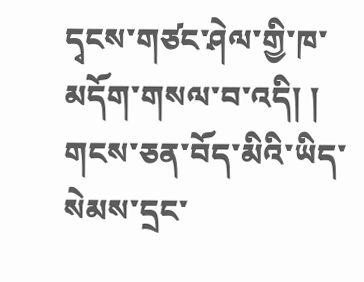དྭངས་གཙང་ཤེལ་གྱི་ཁ་མདོག་གསལ་བ་འདི། །
གངས་ཅན་བོད་མིའི་ཡིད་སེམས་དྲང་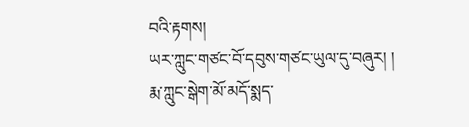བའི་རྟགས།
ཡར་ཀླུང་གཙང་བོ་དབུས་གཙང་ཡུལ་དུ་བཞུར། །
རྨ་ཀླུང་སྒེག་མོ་མདོ་སྨད་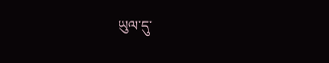ཡུལ་དུ་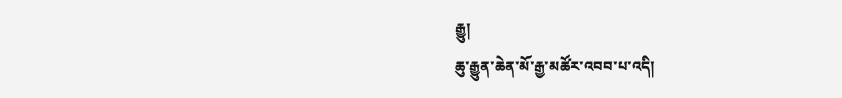རྒྱུ།
ཆུ་རྒྱུན་ཆེན་མོ་རྒྱ་མཚོར་འབབ་པ་འདི།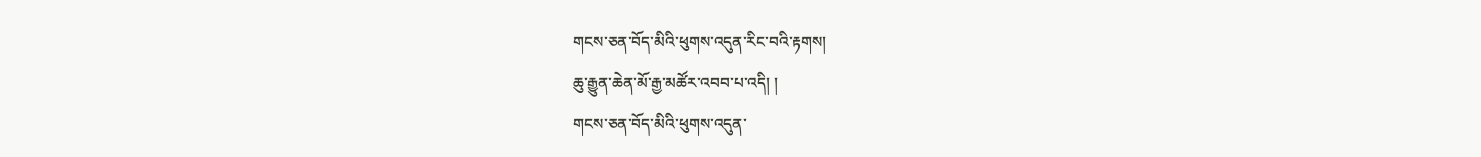གངས་ཅན་བོད་མིའི་ཕུགས་འདུན་རིང་བའི་རྟགས།
ཆུ་རྒྱུན་ཆེན་མོ་རྒྱ་མཚོར་འབབ་པ་འདི། །
གངས་ཅན་བོད་མིའི་ཕུགས་འདུན་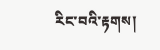རིང་བའི་རྟགས།